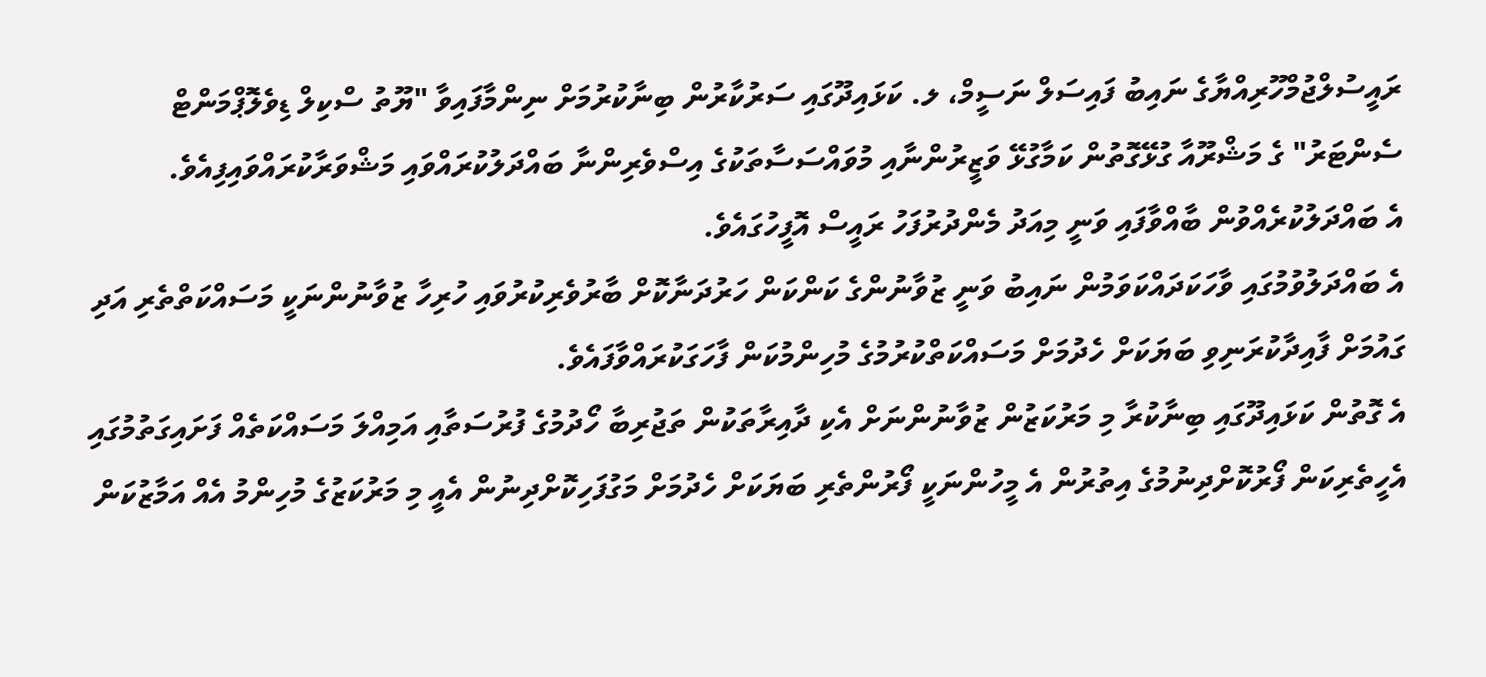ރައީސުލްޖުމްހޫރިއްޔާގެ ނައިބު ފައިސަލް ނަސީމް، ލ. ކަޅައިދޫގައި ސަރުކާރުން ބިނާކުރުމަށް ނިންމާފައިވާ "ޔޫތު ސްކިލް ޑިވެލޮޕްމަންޓް ސެންޓަރު" ގެ މަޝްރޫއާ ގުޅޭގޮތުން ކަމާގުޅޭ ވަޒީރުންނާއި މުވައްސަސާތަކުގެ އިސްވެރިންނާ ބައްދަލުކުރައްވައި މަޝްވަރާކުރައްވައިފިއެވެ.
އެ ބައްދަލުކުރެއްވުން ބާއްވާފައި ވަނީ މިއަދު މެންދުރުފަހު ރައީސް އޮފީހުގައެވެ.
އެ ބައްދަލުވުމުގައި ވާހަކަދައްކަވަމުން ނައިބު ވަނީ ޒުވާނުންގެ ކަންކަން ހަރުދަނާކޮށް ބާރުވެރިކުރުވައި ހުރިހާ ޒުވާނުންނަކީ މަސައްކަތްތެރި އަދި ގައުމަށް ފާއިދާކުރަނިވި ބަޔަކަށް ހެދުމަށް މަސައްކަތްކުރުމުގެ މުހިންމުކަން ފާހަގަކުރައްވާފައެވެ.
އެ ގޮތުން ކަޅައިދޫގައި ބިނާކުރާ މި މަރުކަޒުން ޒުވާނުންނަށް އެކި ދާއިރާތަކުން ތަޖުރިބާ ހޯދުމުގެ ފުރުސަތާއި އަމިއްލަ މަސައްކަތެއް ފަށައިގަތުމުގައި އެހީތެރިކަން ފޯރުކޮށްދިނުމުގެ އިތުރުން އެ މީހުންނަކީ ފޯރުންތެރި ބަޔަކަށް ހެދުމަށް މަގުފަހިކޮށްދިނުން އެއީ މި މަރުކަޒުގެ މުހިންމު އެއް އަމާޒުކަން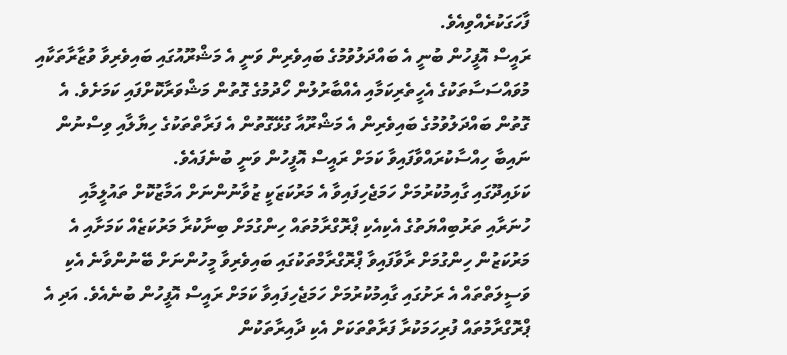ފާހަގަކުރެއްވިއެވެ.
ރައީސް އޮފީހުން ބުނީ އެ ބައްދަލުވުމުގެ ބައިވެރިން ވަނީ އެ މަޝްރޫއުގައި ބައިވެރިވާ ވުޒާރާތަކާއި މުވައްސަސާތަކުގެ އެހީތެރިކަމާއި އެއްބާރުލުން ހޯދުމުގެ ގޮތުން މަޝްވަރާކޮށްފައި ކަމަށެވެ. އެ ގޮތުން ބައްދަލުވުމުގެ ބައިވެރިން އެ މަޝްރޫއާ ގުޅޭގޮތުން އެ ފަރާތްތަކުގެ ހިޔާލާއި ވިސްނުން ނައިބާ ހިއްސާކުރައްވާފައިވާ ކަމަށް ރައީސް އޮފީހުން ވަނީ ބުނެފައެވެ.
ކަޅައިދޫގައި ގާއިމުކުރުމަށް ހަމަޖެހިފައިވާ އެ މަރުކަޒަކީ ޒުވާނުންނަށް އަމާޒުކޮށް ތައުލީމާއި ހުނަރާއި ތަރުބިއްޔަތުގެ އެކިއެކި ޕްރޮގްރާމުތައް ހިންގުމަށް ބިނާކުރާ މަރުކަޒެއް ކަމަށާއި އެ މަރުކަޒުން ހިންގުމަށް ރާވާފައިވާ ޕްރޮގްރާމްތަކުގައި ބައިވެރިވާ މީހުންނަށް ބޭނުންވާނެ އެކި ވަސީލަތްތައް އެ ރަށުގައި ގާއިމުކުރުމަށް ހަމަޖެހިފައިވާ ކަމަށް ރައީސް އޮފީހުން ބުނެއެވެ. އަދި އެ ޕްރޮގްރާމުތައް ފުރިހަމަކުރާ ފަރާތްތަކަށް އެކި ދާއިރާތަކުން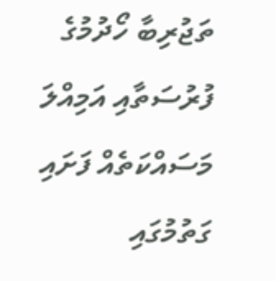ތަޖުރިބާ ހޯދުމުގެ ފުރުސަތާއި އަމިއްލަ މަސައްކަތެއް ފަށައި ގަތުމުގައި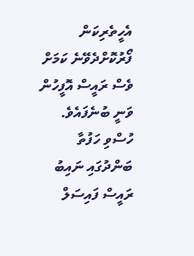އެހީތެރިކަން ފޯރުކޮށްދެވޭނެ ކަމަށް ވެސް ރައީސް އޮފީހުން ވަނީ ބުނެފައެވެ.
ހުސްވި ހަފުތާ ބަންދުގައި ނައިބު ރައީސް ފައިސަލް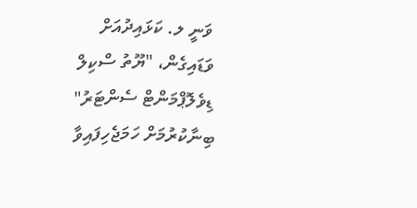ވަނީ ލ. ކަޅައިދުއަށް ވަޑައިގެން، "ޔޫތު ސްކިލް ޑިވެލޮޕްމަންޓް ސެންޓަރު" ބިނާކުރުމަށް ހަމަޖެހިފައިވާ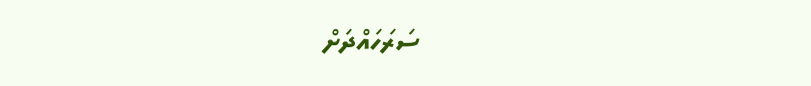ސަރަހައްދަށް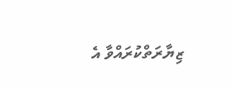ޒިޔާރަތްކުރައްވާ އެ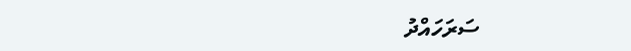ސަރަހައްދު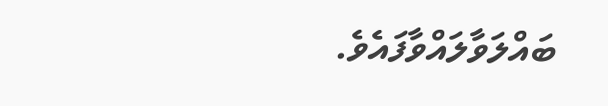ބައްލަވާލައްވާފައެވެ.